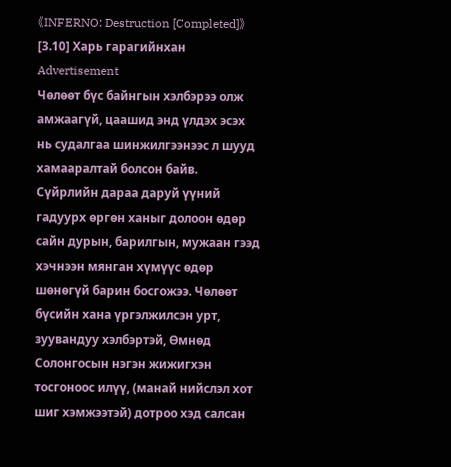《INFERNO: Destruction [Completed]》[3.10] Харь гарагийнхан
Advertisement
Чѳлѳѳт бүс байнгын хэлбэрээ олж амжаагүй, цаашид энд үлдэх эсэх нь судалгаа шинжилгээнээс л шууд хамааралтай болсон байв. Сүйрлийн дараа даруй үүний гадуурх ѳргѳн ханыг долоон ѳдѳр сайн дурын, барилгын, мужаан гээд хэчнээн мянган хүмүүс ѳдѳр шѳнѳгүй барин босгожээ. Чѳлѳѳт бүсийн хана үргэлжилсэн урт, зуувандуу хэлбэртэй, Ѳмнѳд Солонгосын нэгэн жижигхэн тосгоноос илүү, (манай нийслэл хот шиг хэмжээтэй) дотроо хэд салсан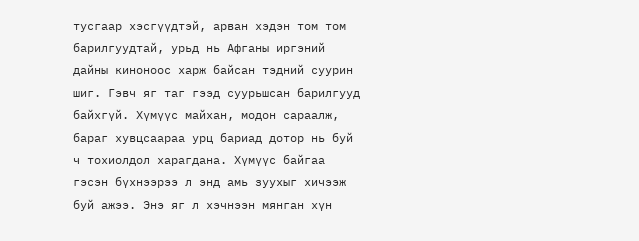тусгаар хэсгүүдтэй, арван хэдэн том том барилгуудтай, урьд нь Афганы иргэний дайны киноноос харж байсан тэдний суурин шиг. Гэвч яг таг гээд суурьшсан барилгууд байхгүй. Хүмүүс майхан, модон сараалж, бараг хувцсаараа урц бариад дотор нь буй ч тохиолдол харагдана. Хүмүүс байгаа гэсэн бүхнээрээ л энд амь зуухыг хичээж буй ажээ. Энэ яг л хэчнээн мянган хүн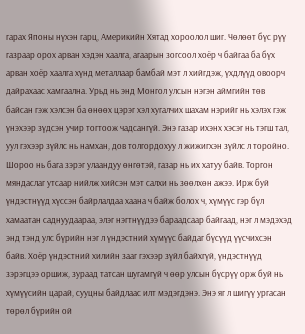гарах Японы нүхэн гарц, Америкийн Хятад хороолол шиг. Чѳлѳѳт бүс рүү газраар орох арван хэдэн хаалга, агаарын зогсоол хоёр ч байгаа ба бүх арван хоёр хаалга хүнд металлаар бамбай мэт л хийгдэж, үхдлүүд овоорч дайрахаас хамгаална. Урьд нь энд Монгол улсын нэгэн аймгийн тѳв байсан гэж хэлсэн ба ѳнѳѳх цэрэг хэл хугалчих шахам нэрийг нь хэлэх гэж үнэхээр зүдсэн учир тогтоож чадсангүй. Энэ газар ихэнх хэсэг нь тэгш тал, уул гэхээр зүйлс нь намхан, дов толгордохуу л жижигхэн зүйлс л торойно. Шороо нь бага зэрэг улаандуу ѳнгѳтэй, газар нь их хатуу байв. Торгон мяндаслаг утсаар нийлж хийсэн мэт салхи нь зѳѳлхѳн ажээ. Ирж буй үндэстнүүд хүссэн байрлалдаа хаана ч байж болох ч, хүмүүс гэр бүл хамаатан саднуудаараа, элэг нэгтнүүдээ бараадсаар байгаад, нэг л мэдэхэд энд тэнд улс бүрийн нэг л үндэстний хүмүүс байдаг бүсүүд үүсчихсэн байв. Хоёр үндэстний хилийн зааг гэхээр зүйл байхгүй, үндэстнүүд зэрэгцээ оршиж, зураад татсан шугамгүй ч ѳѳр улсын бүсрүү орж буй нь хүмүүсийн царай, сууцны байдлаас илт мэдэгдэнэ. Энэ яг л шигүү ургасан тѳрѳл бүрийн ой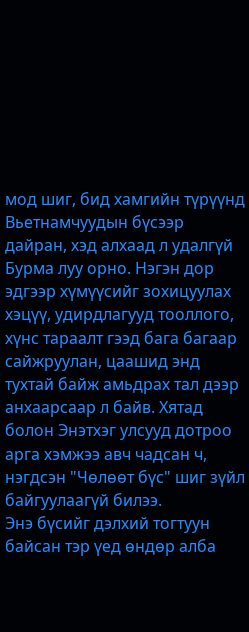мод шиг, бид хамгийн түрүүнд Вьетнамчуудын бүсээр дайран, хэд алхаад л удалгүй Бурма луу орно. Нэгэн дор эдгээр хүмүүсийг зохицуулах хэцүү, удирдлагууд тооллого, хүнс тараалт гээд бага багаар сайжруулан, цаашид энд тухтай байж амьдрах тал дээр анхаарсаар л байв. Хятад болон Энэтхэг улсууд дотроо арга хэмжээ авч чадсан ч, нэгдсэн "Чѳлѳѳт бүс" шиг зүйл байгуулаагүй билээ.
Энэ бүсийг дэлхий тогтуун байсан тэр үед ѳндѳр алба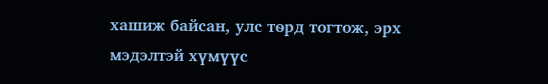хашиж байсан, улс тѳрд тогтож, эрх мэдэлтэй хүмүүс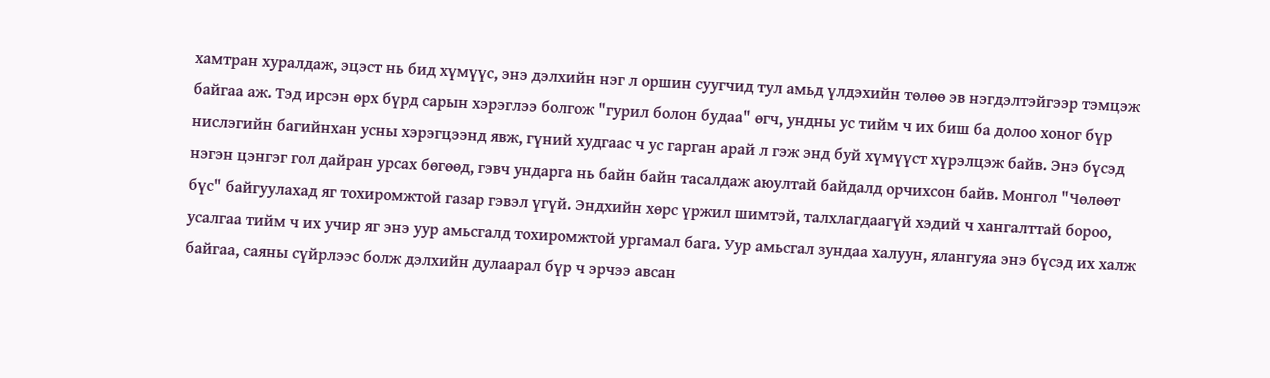хамтран хуралдаж, эцэст нь бид хүмүүс, энэ дэлхийн нэг л оршин суугчид тул амьд үлдэхийн тѳлѳѳ эв нэгдэлтэйгээр тэмцэж байгаа аж. Тэд ирсэн ѳрх бүрд сарын хэрэглээ болгож "гурил болон будаа" ѳгч, ундны ус тийм ч их биш ба долоо хоног бүр нислэгийн багийнхан усны хэрэгцээнд явж, гүний худгаас ч ус гарган арай л гэж энд буй хүмүүст хүрэлцэж байв. Энэ бүсэд нэгэн цэнгэг гол дайран урсах бѳгѳѳд, гэвч ундарга нь байн байн тасалдаж аюултай байдалд орчихсон байв. Монгол "Чѳлѳѳт бүс" байгуулахад яг тохиромжтой газар гэвэл үгүй. Эндхийн хѳрс үржил шимтэй, талхлагдаагүй хэдий ч хангалттай бороо, усалгаа тийм ч их учир яг энэ уур амьсгалд тохиромжтой ургамал бага. Уур амьсгал зундаа халуун, ялангуяа энэ бүсэд их халж байгаа, саяны сүйрлээс болж дэлхийн дулаарал бүр ч эрчээ авсан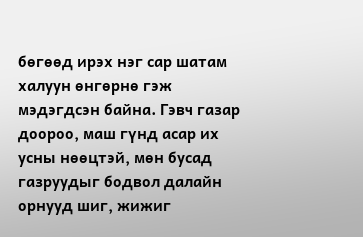бѳгѳѳд ирэх нэг сар шатам халуун ѳнгѳрнѳ гэж мэдэгдсэн байна. Гэвч газар доороо, маш гүнд асар их усны нѳѳцтэй, мѳн бусад газруудыг бодвол далайн орнууд шиг, жижиг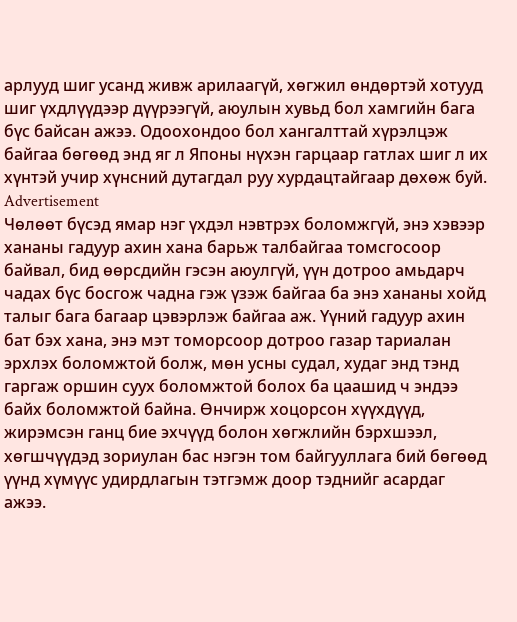арлууд шиг усанд живж арилаагүй, хѳгжил ѳндѳртэй хотууд шиг үхдлүүдээр дүүрээгүй, аюулын хувьд бол хамгийн бага бүс байсан ажээ. Одоохондоо бол хангалттай хүрэлцэж байгаа бѳгѳѳд энд яг л Японы нүхэн гарцаар гатлах шиг л их хүнтэй учир хүнсний дутагдал руу хурдацтайгаар дѳхѳж буй.
Advertisement
Чѳлѳѳт бүсэд ямар нэг үхдэл нэвтрэх боломжгүй, энэ хэвээр хананы гадуур ахин хана барьж талбайгаа томсгосоор байвал, бид ѳѳрсдийн гэсэн аюулгүй, үүн дотроо амьдарч чадах бүс босгож чадна гэж үзэж байгаа ба энэ хананы хойд талыг бага багаар цэвэрлэж байгаа аж. Үүний гадуур ахин бат бэх хана, энэ мэт томорсоор дотроо газар тариалан эрхлэх боломжтой болж, мѳн усны судал, худаг энд тэнд гаргаж оршин суух боломжтой болох ба цаашид ч эндээ байх боломжтой байна. Ѳнчирж хоцорсон хүүхдүүд, жирэмсэн ганц бие эхчүүд болон хѳгжлийн бэрхшээл, хѳгшчүүдэд зориулан бас нэгэн том байгууллага бий бѳгѳѳд үүнд хүмүүс удирдлагын тэтгэмж доор тэднийг асардаг ажээ.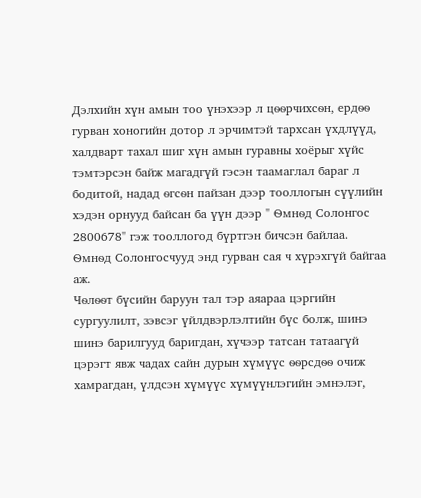Дэлхийн хүн амын тоо үнэхээр л цѳѳрчихсѳн, ердѳѳ гурван хоногийн дотор л эрчимтэй тархсан үхдлүүд, халдварт тахал шиг хүн амын гуравны хоёрыг хүйс тэмтэрсэн байж магадгүй гэсэн таамаглал бараг л бодитой, надад ѳгсѳн пайзан дээр тооллогын сүүлийн хэдэн орнууд байсан ба үүн дээр " Ѳмнѳд Солонгос 2800678" гэж тооллогод бүртгэн бичсэн байлаа. Ѳмнѳд Солонгосчууд энд гурван сая ч хүрэхгүй байгаа аж.
Чѳлѳѳт бүсийн баруун тал тэр аяараа цэргийн сургуулилт, зэвсэг үйлдвэрлэлтийн бүс болж, шинэ шинэ барилгууд баригдан, хүчээр татсан татаагүй цэрэгт явж чадах сайн дурын хүмүүс ѳѳрсдѳѳ очиж хамрагдан, үлдсэн хүмүүс хүмүүнлэгийн эмнэлэг,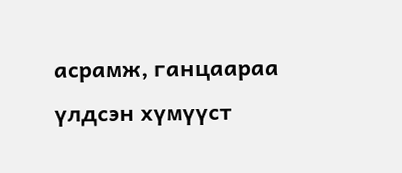асрамж, ганцаараа үлдсэн хүмүүст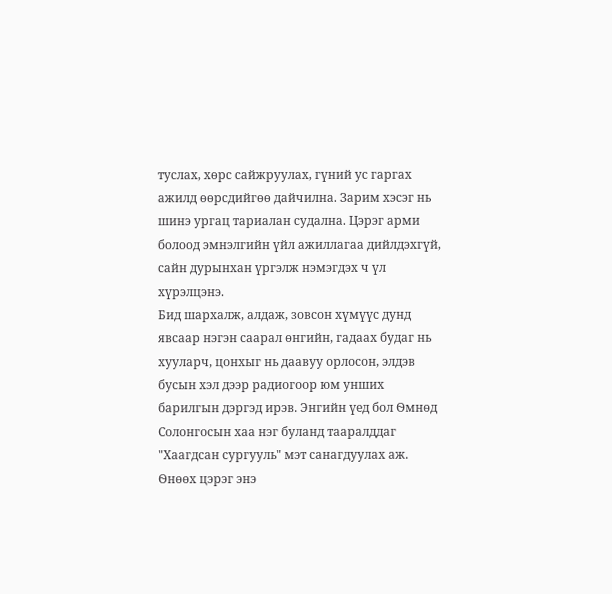туслах, хѳрс сайжруулах, гүний ус гаргах ажилд ѳѳрсдийгѳѳ дайчилна. Зарим хэсэг нь шинэ ургац тариалан судална. Цэрэг арми болоод эмнэлгийн үйл ажиллагаа дийлдэхгүй, сайн дурынхан үргэлж нэмэгдэх ч үл хүрэлцэнэ.
Бид шархалж, алдаж, зовсон хүмүүс дунд явсаар нэгэн саарал ѳнгийн, гадаах будаг нь хууларч, цонхыг нь даавуу орлосон, элдэв бусын хэл дээр радиогоор юм унших барилгын дэргэд ирэв. Энгийн үед бол Ѳмнѳд Солонгосын хаа нэг буланд тааралддаг "Хаагдсан сургууль" мэт санагдуулах аж.
Ѳнѳѳх цэрэг энэ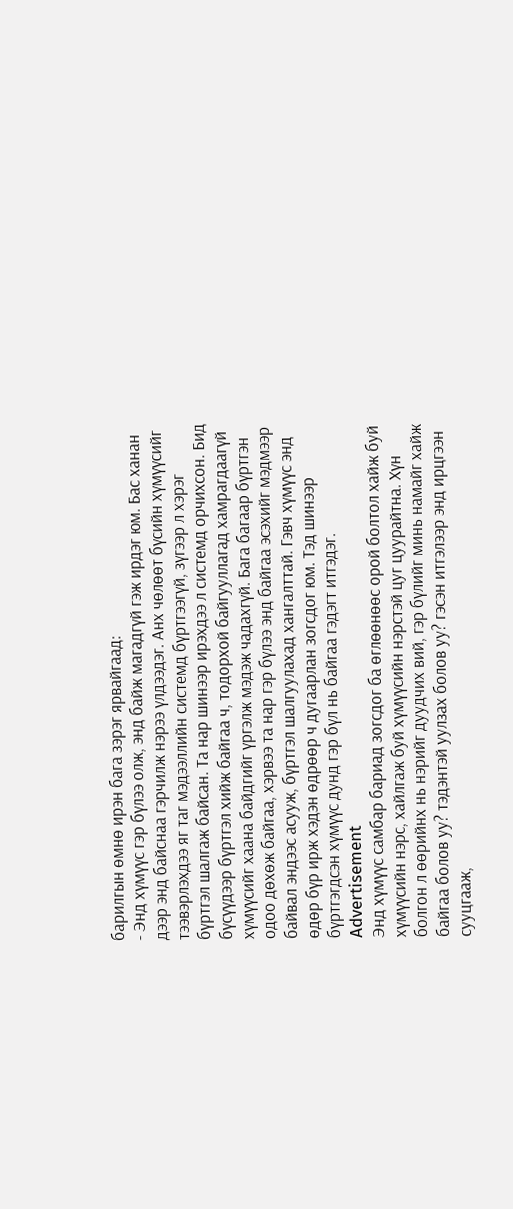барилгын ѳмнѳ ирэн бага зэрэг ярвайгаад:
- Энд хүмүүс гэр бүлээ олж, энд байж магадгүй гэж ирдэг юм. Бас ханан дээр энд байснаа гэрчилж нэрээ үлдээдэг. Анх чѳлѳѳт бүсийн хүмүүсийг тээвэрлэхдээ яг таг мэдээллийн системд бүртгээгүй, зүгээр л хэрэг бүртгэл шалгаж байсан. Та нар шинээр ирэхдээ л системд орчихсон. Бид бүсүүдээр бүртгэл хийж байгаа ч, тодорхой байгууллагад хамрагдаагүй хүмүүсийг хаана байдгийг үргэлж мэдэж чадахгүй. Бага багаар бүртгэн одоо дѳхѳж байгаа, хэрвээ та нар гэр бүлээ энд байгаа эсэхийг мэдмээр байвал эндээс асууж, бүртгэл шалгуулахад хангалттай. Гэвч хүмүүс энд ѳдѳр бүр ирж хэдэн ѳдрѳѳр ч дугаарлан зогсдог юм. Тэд шинээр бүртгэгдсэн хүмүүс дунд гэр бүл нь байгаа гэдэгт итгэдэг.
Advertisement
Энд хүмүүс самбар бариад зогсдог ба ѳглѳѳнѳѳс орой болтол хайж буй хүмүүсийн нэрс, хайлгаж буй хүмүүсийн нэрстэй цуг цуурайтна. Хүн болгон л ѳѳрийнх нь нэрийг дуудчих вий, гэр бүлийг минь намайг хайж байгаа болов уу? тэдэнтэй уулзах болов уу? гэсэн итгэлээр энд ирцгээн сууцгааж,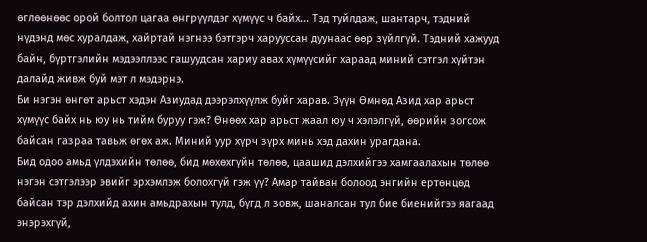ѳглѳѳнѳѳс орой болтол цагаа ѳнгрүүлдэг хүмүүс ч байх... Тэд туйлдаж, шантарч, тэдний нүдэнд мѳс хуралдаж, хайртай нэгнээ бэтгэрч харууссан дуунаас ѳѳр зүйлгүй. Тэдний хажууд байн, бүртгэлийн мэдээллээс гашуудсан хариу авах хүмүүсийг хараад миний сэтгэл хүйтэн далайд живж буй мэт л мэдэрнэ.
Би нэгэн ѳнгѳт арьст хэдэн Азиудад дээрэлхүүлж буйг харав. Зүүн Ѳмнѳд Азид хар арьст хүмүүс байх нь юу нь тийм буруу гэж? Ѳнѳѳх хар арьст жаал юу ч хэлэлгүй, ѳѳрийн зогсож байсан газраа тавьж ѳгѳх аж. Миний уур хүрч зүрх минь хэд дахин урагдана.
Бид одоо амьд үлдэхийн тѳлѳѳ, бид мѳхѳхгүйн тѳлѳѳ, цаашид дэлхийгээ хамгаалахын тѳлѳѳ нэгэн сэтгэлээр эвийг эрхэмлэж болохгүй гэж үү? Амар тайван болоод энгийн ертѳнцѳд байсан тэр дэлхийд ахин амьдрахын тулд, бүгд л зовж, шаналсан тул бие биенийгээ яагаад энэрэхгүй,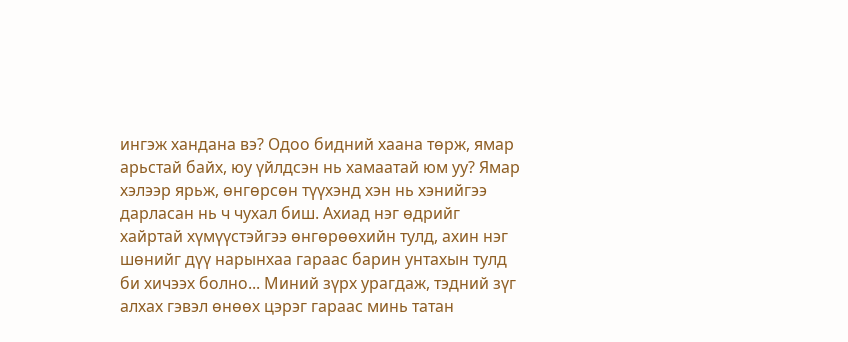ингэж хандана вэ? Одоо бидний хаана тѳрж, ямар арьстай байх, юу үйлдсэн нь хамаатай юм уу? Ямар хэлээр ярьж, ѳнгѳрсѳн түүхэнд хэн нь хэнийгээ дарласан нь ч чухал биш. Ахиад нэг ѳдрийг хайртай хүмүүстэйгээ ѳнгѳрѳѳхийн тулд, ахин нэг шѳнийг дүү нарынхаа гараас барин унтахын тулд би хичээх болно... Миний зүрх урагдаж, тэдний зүг алхах гэвэл ѳнѳѳх цэрэг гараас минь татан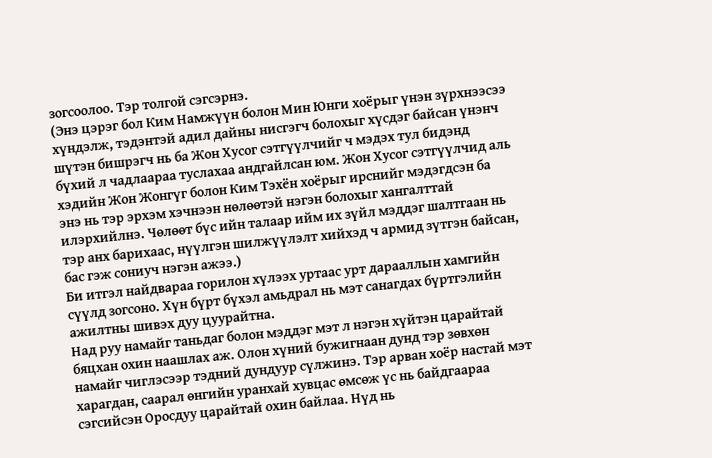зогсоолоо. Тэр толгой сэгсэрнэ.
(Энэ цэрэг бол Ким Намжүүн болон Мин Юнги хоёрыг үнэн зүрхнээсээ хүндэлж, тэдэнтэй адил дайны нисгэгч болохыг хүсдэг байсан үнэнч шүтэн бишрэгч нь ба Жон Хусог сэтгүүлчийг ч мэдэх тул бидэнд бүхий л чадлаараа туслахаа андгайлсан юм. Жон Хусог сэтгүүлчид аль хэдийн Жон Жонгүг болон Ким Тэхён хоёрыг ирснийг мэдэгдсэн ба энэ нь тэр эрхэм хэчнээн нѳлѳѳтэй нэгэн болохыг хангалттай илэрхийлнэ. Чѳлѳѳт бүс ийн талаар ийм их зүйл мэддэг шалтгаан нь тэр анх барихаас, нүүлгэн шилжүүлэлт хийхэд ч армид зүтгэн байсан, бас гэж сониуч нэгэн ажээ.)
Би итгэл найдвараа горилон хүлээх уртаас урт дарааллын хамгийн сүүлд зогсоно. Хүн бүрт бүхэл амьдрал нь мэт санагдах бүртгэлийн ажилтны шивэх дуу цуурайтна.
Над руу намайг таньдаг болон мэддэг мэт л нэгэн хүйтэн царайтай бяцхан охин наашлах аж. Олон хүний бужигнаан дунд тэр зѳвхѳн намайг чиглэсээр тэдний дундуур сүлжинэ. Тэр арван хоёр настай мэт харагдан, саарал ѳнгийн уранхай хувцас ѳмсѳж үс нь байдгаараа сэгсийсэн Оросдуу царайтай охин байлаа. Нүд нь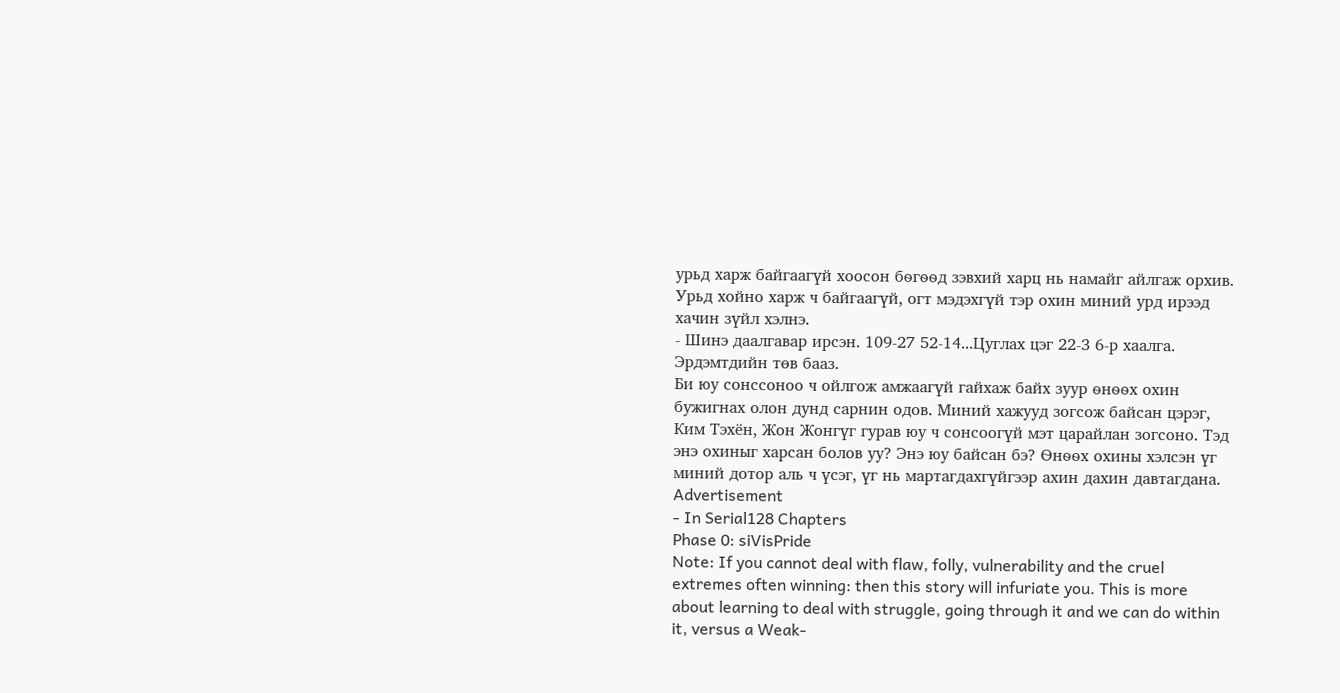урьд харж байгаагүй хоосон бѳгѳѳд зэвхий харц нь намайг айлгаж орхив. Урьд хойно харж ч байгаагүй, огт мэдэхгүй тэр охин миний урд ирээд хачин зүйл хэлнэ.
- Шинэ даалгавар ирсэн. 109-27 52-14...Цуглах цэг 22-3 6-р хаалга. Эрдэмтдийн төв бааз.
Би юу сонссоноо ч ойлгож амжаагүй гайхаж байх зуур ѳнѳѳх охин бужигнах олон дунд сарнин одов. Миний хажууд зогсож байсан цэрэг, Ким Тэхён, Жон Жонгүг гурав юу ч сонсоогүй мэт царайлан зогсоно. Тэд энэ охиныг харсан болов уу? Энэ юу байсан бэ? Ѳнѳѳх охины хэлсэн үг миний дотор аль ч үсэг, үг нь мартагдахгүйгээр ахин дахин давтагдана.
Advertisement
- In Serial128 Chapters
Phase 0: siVisPride
Note: If you cannot deal with flaw, folly, vulnerability and the cruel extremes often winning: then this story will infuriate you. This is more about learning to deal with struggle, going through it and we can do within it, versus a Weak-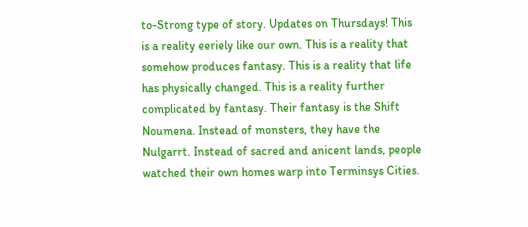to-Strong type of story. Updates on Thursdays! This is a reality eeriely like our own. This is a reality that somehow produces fantasy. This is a reality that life has physically changed. This is a reality further complicated by fantasy. Their fantasy is the Shift Noumena. Instead of monsters, they have the Nulgarrt. Instead of sacred and anicent lands, people watched their own homes warp into Terminsys Cities.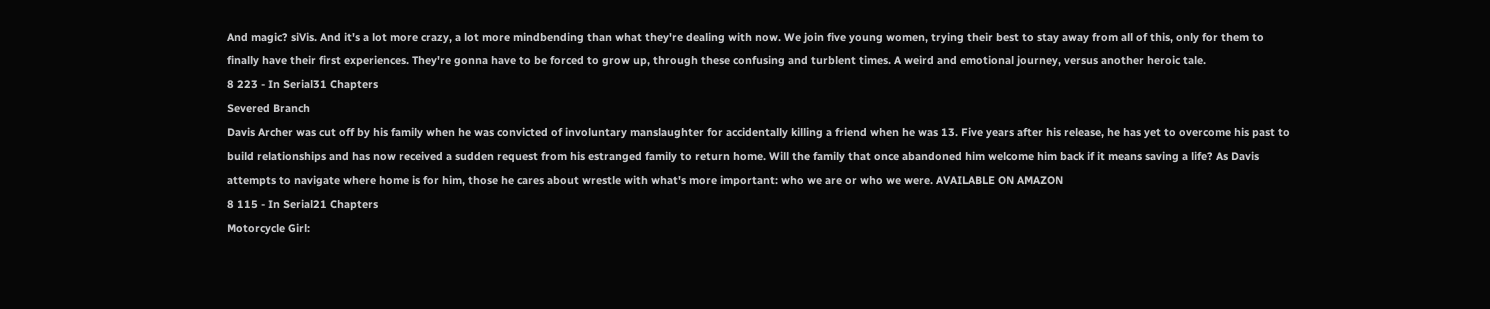And magic? siVis. And it's a lot more crazy, a lot more mindbending than what they're dealing with now. We join five young women, trying their best to stay away from all of this, only for them to finally have their first experiences. They're gonna have to be forced to grow up, through these confusing and turblent times. A weird and emotional journey, versus another heroic tale.
8 223 - In Serial31 Chapters
Severed Branch
Davis Archer was cut off by his family when he was convicted of involuntary manslaughter for accidentally killing a friend when he was 13. Five years after his release, he has yet to overcome his past to build relationships and has now received a sudden request from his estranged family to return home. Will the family that once abandoned him welcome him back if it means saving a life? As Davis attempts to navigate where home is for him, those he cares about wrestle with what's more important: who we are or who we were. AVAILABLE ON AMAZON
8 115 - In Serial21 Chapters
Motorcycle Girl: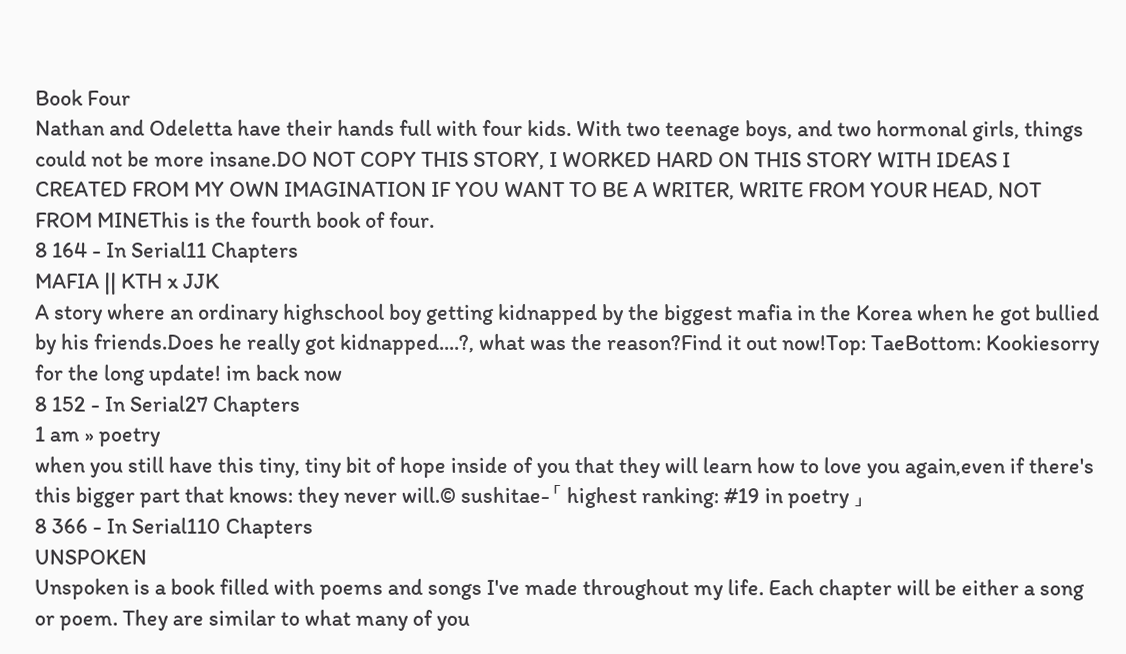Book Four
Nathan and Odeletta have their hands full with four kids. With two teenage boys, and two hormonal girls, things could not be more insane.DO NOT COPY THIS STORY, I WORKED HARD ON THIS STORY WITH IDEAS I CREATED FROM MY OWN IMAGINATION IF YOU WANT TO BE A WRITER, WRITE FROM YOUR HEAD, NOT FROM MINEThis is the fourth book of four.
8 164 - In Serial11 Chapters
MAFIA || KTH x JJK
A story where an ordinary highschool boy getting kidnapped by the biggest mafia in the Korea when he got bullied by his friends.Does he really got kidnapped....?, what was the reason?Find it out now!Top: TaeBottom: Kookiesorry for the long update! im back now
8 152 - In Serial27 Chapters
1 am » poetry
when you still have this tiny, tiny bit of hope inside of you that they will learn how to love you again,even if there's this bigger part that knows: they never will.© sushitae-「 highest ranking: #19 in poetry 」
8 366 - In Serial110 Chapters
UNSPOKEN
Unspoken is a book filled with poems and songs I've made throughout my life. Each chapter will be either a song or poem. They are similar to what many of you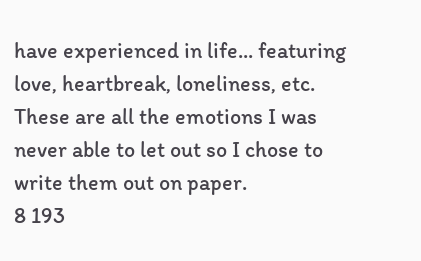have experienced in life... featuring love, heartbreak, loneliness, etc. These are all the emotions I was never able to let out so I chose to write them out on paper.
8 193